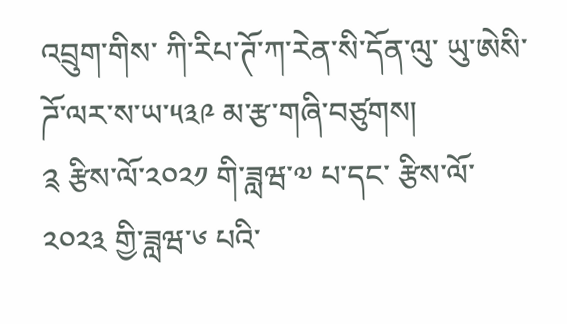འབྲུག་གིས་ ཀི་རིཔ་ཊོ་ཀ་རེན་སི་དོན་ལུ་ ཡུ་ཨེསི་ཌོ་ལར་ས་ཡ་༥༣༩ མ་རྩ་གཞི་བཙུགས།
༉ རྩིས་ལོ་༢༠༢༡ གི་ཟླཝ་༧ པ་དང་ རྩིས་ལོ་༢༠༢༣ གྱི་ཟླཝ་༦ པའི་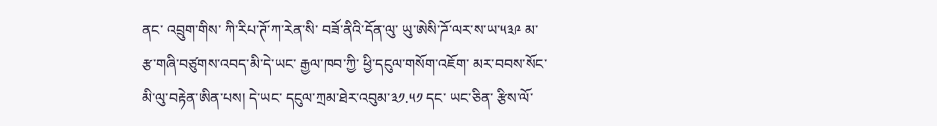ནང་ འབྲུག་གིས་ ཀི་རིཔ་ཊོ་ཀ་རེན་སི་ བཟོ་ནིའི་དོན་ལུ་ ཡུ་ཨེསི་ཌོ་ལར་ས་ཡ་༥༣༩ མ་རྩ་གཞི་བཙུགས་འབད་མི་དེ་ཡང་ རྒྱལ་ཁབ་ཀྱི་ ཕྱི་དངུལ་གསོག་འཇོག་ མར་བབས་སོང་མི་ལུ་བརྟེན་ཨིན་པས། དེ་ཡང་ དངུལ་ཀྲམ་ཐེར་འབུམ་༣༡.༥༡ དང་ ཡང་ཅིན་ རྩིས་ལོ་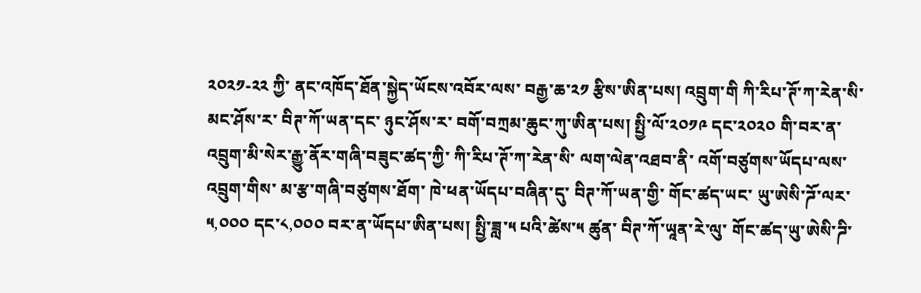༢༠༢༡-༢༢ ཀྱི་ ནང་འཁོད་ཐོན་སྐྱེད་ཡོངས་འབོར་ལས་ བརྒྱ་ཆ་༢༡ རྩིས་ཨིན་པས། འབྲུག་གི ཀི་རིཔ་ཊོ་ཀ་རེན་སི་ མང་ཤོས་ར་ བིཊ་ཀོ་ཡན་དང་ ཉུང་ཤོས་ར་ བགོ་བཀྲམ་ཆུང་ཀུ་ཨིན་པས། སྤྱི་ལོ་༢༠༡༩ དང་༢༠༢༠ གི་བར་ན་ འབྲུག་མི་སེར་རྒྱུ་ནོར་གཞི་བཟུང་ཚད་ཀྱི་ ཀི་རིཔ་ཊོ་ཀ་རེན་སི་ ལག་ལེན་འཐབ་ནི་ འགོ་བཙུགས་ཡོདཔ་ལས་ འབྲུག་གིས་ མ་རྩ་གཞི་བཙུགས་ཐོག་ ཁེ་ཕན་ཡོདཔ་བཞིན་དུ་ བིཊ་ཀོ་ཡན་གྱི་ གོང་ཚད་ཡང་ ཡུ་ཨེསི་ཌོ་ལར་༥,༠༠༠ དང་༨,༠༠༠ བར་ན་ཡོདཔ་ཨིན་པས། སྤྱི་ཟླ་༥ པའི་ཚེས་༥ ཚུན་ བིཊ་ཀོ་ཡཱན་རེ་ལུ་ གོང་ཚད་ཡུ་ཨེསི་ཌི་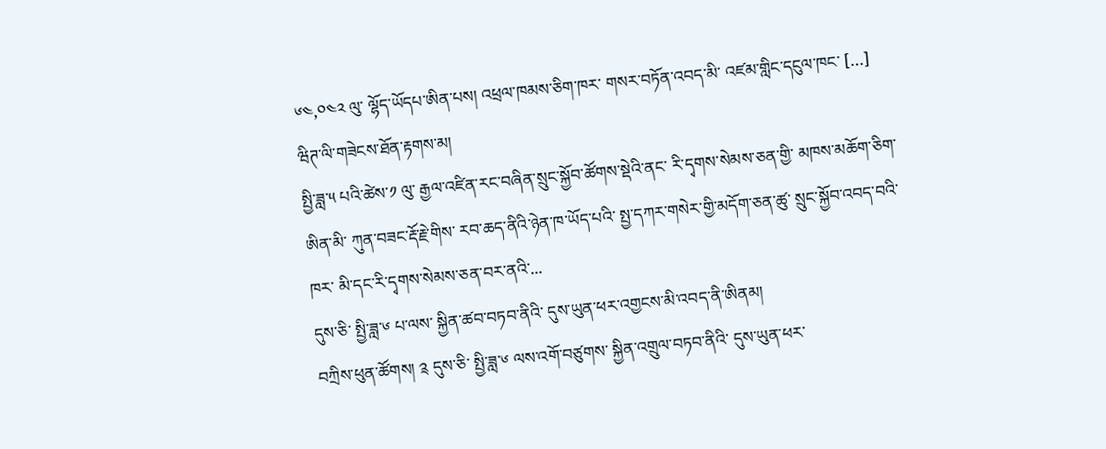༦༤,༠༤༢ ལུ་ ལྷོད་ཡོདཔ་ཨིན་པས། འཕྲལ་ཁམས་ཅིག་ཁར་ གསར་བཏོན་འབད་མི་ འཛམ་གླིང་དངུལ་ཁང་ […]
ཝིཊ་ལི་གཟེངས་ཐོན་རྟགས་མ།
སྤྱི་ཟླ་༥ པའི་ཚེས་༡ ལུ་ རྒྱལ་འཛིན་རང་བཞིན་སྲུང་སྐྱོབ་ཚོགས་སྡེའི་ནང་ རི་དྭགས་སེམས་ཅན་གྱི་ མཁས་མཆོག་ཅིག་ཨིན་མི་ ཀུན་བཟང་རྡོ་རྗེ་གིས་ རབ་ཆད་ནིའི་ཉེན་ཁ་ཡོད་པའི་ སྤྱ་དཀར་གསེར་གྱི་མདོག་ཅན་ཚུ་ སྲུང་སྐྱོབ་འབད་བའི་ཁར་ མི་དང་རི་དྭགས་སེམས་ཅན་བར་ནའི་...
དུས་ཅི་ སྤྱི་ཟླ་༦ པ་ལས་ སྐྱིན་ཚབ་བཏབ་ནིའི་ དུས་ཡུན་ཕར་འགྱངས་མི་འབད་ནི་ཨིནམ།
བཀྲིས་ཕུན་ཚོགས། ༉ དུས་ཅི་ སྤྱི་ཟླ་༦ ལས་འགོ་བཙུགས་ སྐྱིན་འགྲུལ་བཏབ་ནིའི་ དུས་ཡུན་ཕར་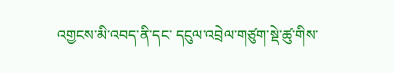འགྱངས་མི་འབད་ནི་དང་ དངུལ་འབྲེལ་གཙུག་སྡེ་ཚུ་གིས་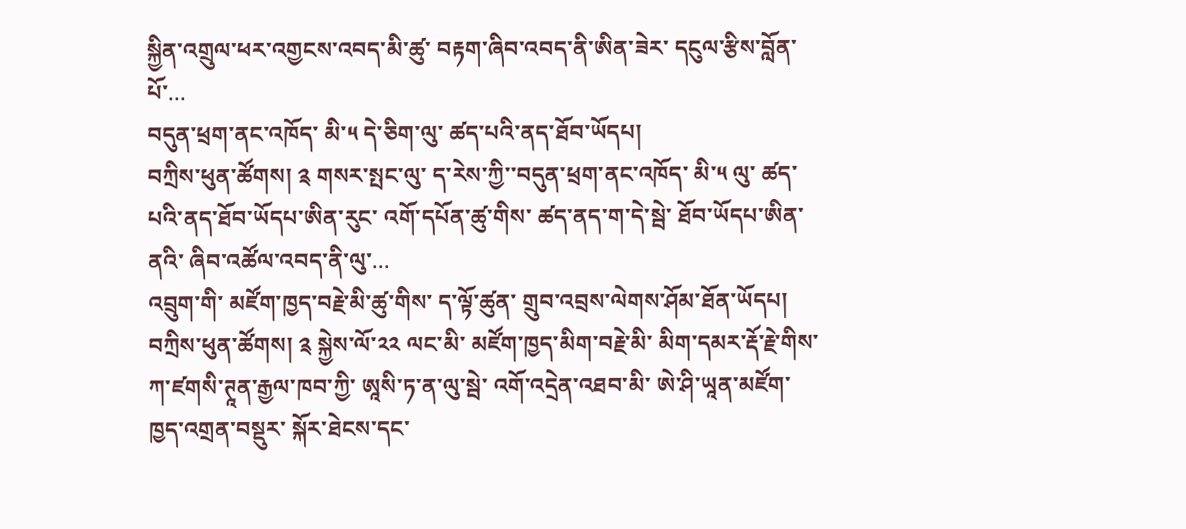སྐྱིན་འགྲུལ་ཕར་འགྱངས་འབད་མི་ཚུ་ བརྟག་ཞིབ་འབད་ནི་ཨིན་ཟེར་ དངུལ་རྩིས་བློན་པོ་...
བདུན་ཕྲག་ནང་འཁོད་ མི་༥ དེ་ཅིག་ལུ་ ཚད་པའི་ནད་ཐོབ་ཡོདཔ།
བཀྲིས་ཕུན་ཚོགས། ༉ གསར་སྤང་ལུ་ ད་རེས་ཀྱི་་བདུན་ཕྲག་ནང་འཁོད་ མི་༥ ལུ་ ཚད་པའི་ནད་ཐོབ་ཡོདཔ་ཨིན་རུང་ འགོ་དཔོན་ཚུ་གིས་ ཚད་ནད་ག་དེ་སྦེ་ ཐོབ་ཡོདཔ་ཨིན་ནའི་ ཞིབ་འཚོལ་འབད་ནི་ལུ་...
འབྲུག་གི་ མཛོག་ཁྱད་བརྗེ་མི་ཚུ་གིས་ ད་ལྟོ་ཚུན་ གྲུབ་འབྲས་ལེགས་ཤོམ་ཐོན་ཡོདཔ།
བཀྲིས་ཕུན་ཚོགས། ༉ སྐྱེས་ལོ་༢༢ ལང་མི་ མཛོག་ཁྱད་མིག་བརྗེ་མི་ མིག་དམར་རྡོ་རྗེ་གིས་ ཀ་ཛགསི་ཊཱན་རྒྱལ་ཁབ་ཀྱི་ ཨཱསི་ཏ་ན་ལུ་སྦེ་ འགོ་འདྲེན་འཐབ་མི་ ཨེ་ཤི་ཡཱན་མཛོག་ཁྱད་འགྲན་བསྡུར་ སྐོར་ཐེངས་དང་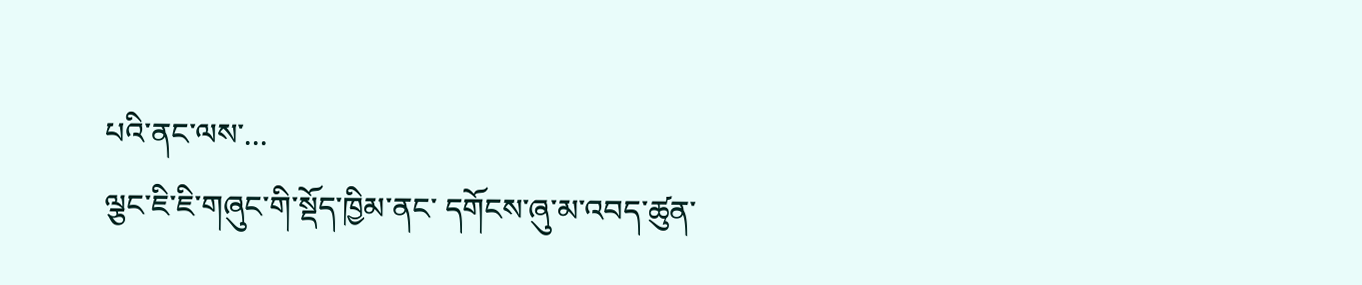པའི་ནང་ལས་...
ལྕང་ཇི་ཇི་གཞུང་གི་སྡོད་ཁྱིམ་ནང་ དགོངས་ཞུ་མ་འབད་ཚུན་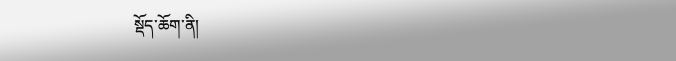སྡོད་ཆོག་ནི།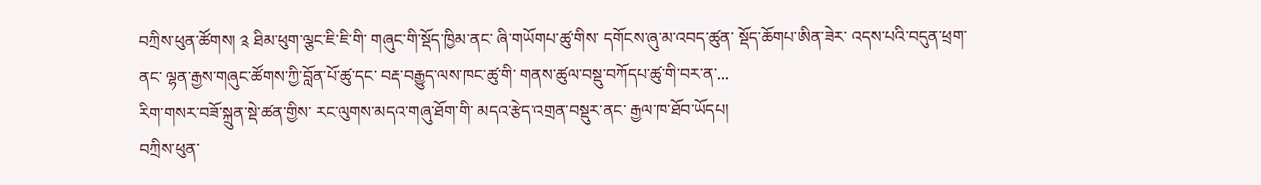བཀྲིས་ཕུན་ཚོགས། ༉ ཐིམ་ཕུག་ལྕང་ཇི་ཇི་གི་ གཞུང་གི་སྡོད་ཁྱིམ་ནང་ ཞི་གཡོགཔ་ཚུ་གིས་ དགོངས་ཞུ་མ་འབད་ཚུན་ སྡོད་ཆོགཔ་ཨིན་ཟེར་ འདས་པའི་བདུན་ཕྲག་ནང་ ལྷན་རྒྱས་གཞུང་ཚོགས་ཀྱི་བློན་པོ་ཚུ་དང་ བརྡ་བརྒྱུད་ལས་ཁང་ཚུ་གི་ གནས་ཚུལ་བསྡུ་བཀོདཔ་ཚུ་གི་བར་ན་...
རིག་གསར་བཟོ་སྐྲུན་སྡེ་ཚན་གྱིས་ རང་ལུགས་མདའ་གཞུ་ཐོག་གི་ མདའ་རྩེད་འགྲན་བསྡུར་ནང་ རྒྱལ་ཁ་ཐོབ་ཡོདཔ།
བཀྲིས་ཕུན་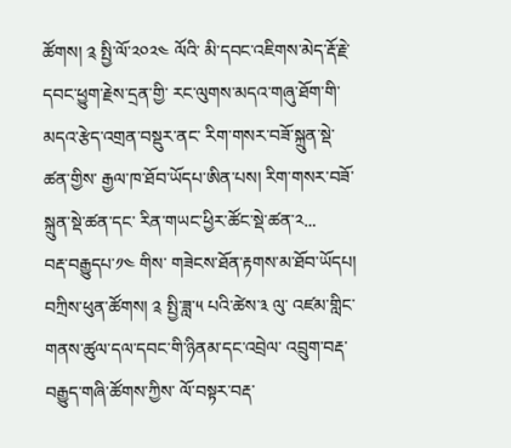ཚོགས། ༉ སྤྱི་ལོ་༢༠༢༤ ལོའི་ མི་དབང་འཇིགས་མེད་རྡོ་རྗེ་དབང་ཕྱུག་རྗེས་དྲན་གྱི་ རང་ལུགས་མདའ་གཞུ་ཐོག་གི་ མདའ་རྩེད་འགྲན་བསྡུར་ནང་ རིག་གསར་བཟོ་སྐྲུན་སྡེ་ཚན་གྱིས་ རྒྱལ་ཁ་ཐོབ་ཡོདཔ་ཨིན་པས། རིག་གསར་བཟོ་སྐྲུན་སྡེ་ཚན་དང་ རིན་གཡང་ཕྱིར་ཚོང་སྡེ་ཚན་༢...
བརྡ་བརྒྱུདཔ་༡༤ གིས་ གཟེངས་ཐོན་རྟགས་མ་ཐོབ་ཡོདཔ།
བཀྲིས་ཕུན་ཚོགས། ༉ སྤྱི་ཟླ་༥ པའི་ཚེས་༣ ལུ་ འཛམ་གླིང་གནས་ཚུལ་དལ་དབང་གི་ཉིནམ་དང་འབྲེལ་ འབྲུག་བརྡ་བརྒྱུད་གཞི་ཚོགས་ཀྱིས་ ལོ་བསྟར་བརྡ་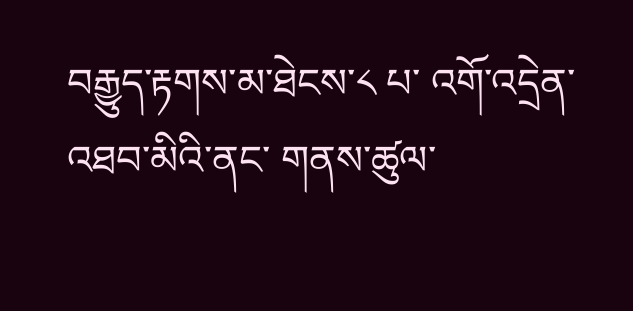བརྒྱུད་རྟགས་མ་ཐེངས་༨ པ་ འགོ་འདྲེན་འཐབ་མིའི་ནང་ གནས་ཚུལ་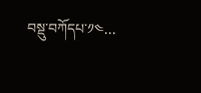བསྡུ་བཀོདཔ་༡༤...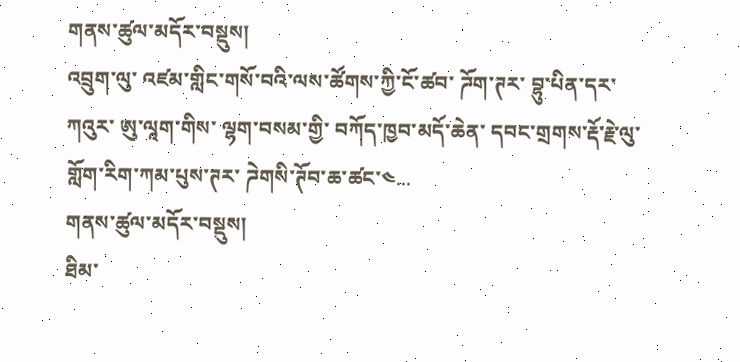གནས་ཚུལ་མདོར་བསྡུས།
འབྲུག་ལུ་ འཛམ་གླིང་གསོ་བའི་ལས་ཚོགས་ཀྱི་ངོ་ཚབ་ ཌོག་ཊར་ བྷུ་པིན་དར་ ཀའུར་ ཨུ་ལཱག་གིས་ ལྷག་བསམ་གྱི་ བཀོད་ཁྱབ་མདོ་ཆེན་ དབང་གྲགས་རྡོ་རྗེ་ལུ་ གློག་རིག་ཀམ་པུས་ཊར་ ཌེགསི་ཊོབ་ཆ་ཚང་༤...
གནས་ཚུལ་མདོར་བསྡུས།
ཐིམ་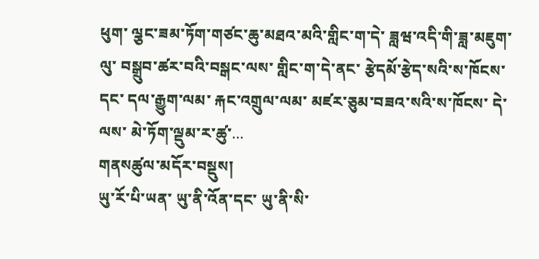ཕུག་ ལྕང་ཟམ་ཏོག་གཙང་ཆུ་མཐའ་མའི་གླིང་ག་དེ་ ཟླཝ་འདི་གི་ཟླ་མཇུག་ལུ་ བསྒྲུབ་ཚར་བའི་བསྒང་ལས་ གླིང་ག་དེ་ནང་ རྩེདམོ་རྩེད་སའི་ས་ཁོངས་དང་ དལ་རྒྱུག་ལམ་ རྐང་འགྲུལ་ལམ་ མཛར་ཅུམ་བཟའ་སའི་ས་ཁོངས་ དེ་ལས་ མེ་ཏོག་ལྡུམ་ར་ཚུ་...
གནསཚུལ་མདོར་བསྡུས།
ཡུ་རོ་པི་ཡན་ ཡུ་ནི་འོན་དང་ ཡུ་ནི་སི་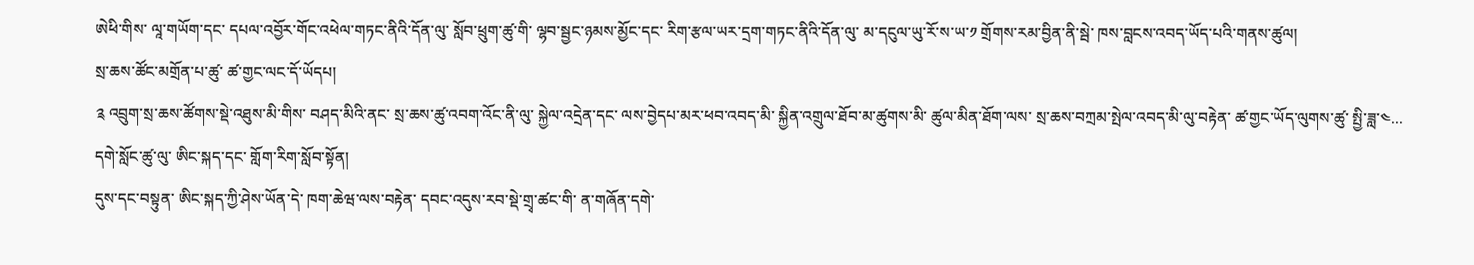ཨེཕི་གིས་ ལཱ་གཡོག་དང་ དཔལ་འབྱོར་གོང་འཕེལ་གཏང་ནིའི་དོན་ལུ་ སློབ་ཕྲུག་ཚུ་གི་ ལྷབ་སྦྱང་ཉམས་མྱོང་དང་ རིག་རྩལ་ཡར་དྲག་གཏང་ནིའི་དོན་ལུ་ མ་དངུལ་ཡུ་རོ་ས་ཡ་༡ གྲོགས་རམ་བྱིན་ནི་སྦེ་ ཁས་བླངས་འབད་ཡོད་པའི་གནས་ཚུལ།
སྲ་ཆས་ཚོང་མགྲོན་པ་ཚུ་ ཚ་གྱང་ལང་དོ་ཡོདཔ།
༉ འབྲུག་སྲ་ཆས་ཚོགས་སྡེ་འཐུས་མི་གིས་ བཤད་མིའི་ནང་ སྲ་ཆས་ཚུ་འབག་འོང་ནི་ལུ་ སྐྱེལ་འདྲེན་དང་ ལས་བྱེདཔ་མར་ཕབ་འབད་མི་ སྐྱིན་འགྲུལ་ཐོབ་མ་ཚུགས་མི་ ཚུལ་མིན་ཐོག་ལས་ སྲ་ཆས་བཀྲམ་སྤེལ་འབད་མི་ལུ་བརྟེན་ ཚ་གྱང་ཡོད་ལུགས་ཚུ་ སྤྱི་ཟླ་༤...
དགེ་སློང་ཚུ་ལུ་ ཨིང་སྐད་དང་ གློག་རིག་སློབ་སྟོན།
དུས་དང་བསྟུན་ ཨིང་སྐད་ཀྱི་ཤེས་ཡོན་དེ་ ཁག་ཆེཝ་ལས་བརྟེན་ དབང་འདུས་རབ་སྡེ་གྲྭ་ཚང་གི་ ན་གཞོན་དགེ་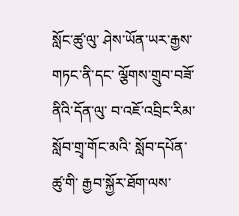སློང་ཚུ་ལུ་ ཤེས་ཡོན་ཡར་རྒྱས་གཏང་ནི་དང་ ལྕོགས་གྲུབ་བཟོ་ནིའི་དོན་ལུ་ བ་འཇོ་འབྲིང་རིམ་སློབ་གྲྭ་གོང་མའི་ སློབ་དཔོན་ཚུ་གི་ རྒྱབ་སྐྱོར་ཐོག་ལས་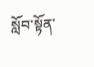སློབ་སྟོན་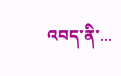འབད་ནི་...